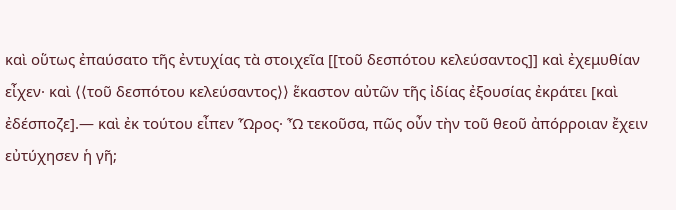καὶ οὕτως ἐπαύσατο τῆς ἐντυχίας τὰ στοιχεῖα [[τοῦ δεσπότου κελεύσαντος]] καὶ ἐχεμυθίαν εἶχεν· καὶ ⟨⟨τοῦ δεσπότου κελεύσαντος⟩⟩ ἕκαστον αὐτῶν τῆς ἰδίας ἐξουσίας ἐκράτει [καὶ ἐδέσποζε].— καὶ ἐκ τούτου εἶπεν Ὧρος· Ὦ τεκοῦσα, πῶς οὖν τὴν τοῦ θεοῦ ἀπόρροιαν ἔχειν εὐτύχησεν ἡ γῆ;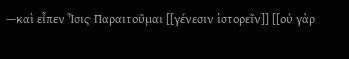—καὶ εἶπεν Ἶσις· Παραιτοῦμαι [[γένεσιν ἱστορεῖν]] [[οὐ γὰρ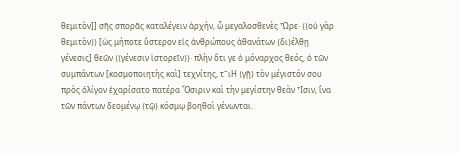θεμιτὸν]] σῆς σπορᾶς καταλέγειν ἀρχήν, ὦ μεγαλοσθενὲς Ὧρε· ⟨⟨οὐ γὰρ θεμιτὸν⟩⟩ [ὡς μήποτε ὕστερον εἰς ἀνθρώπους ἀθανάτων ⟨δι⟩έλθῃ γένεσις] θεῶν ⟨⟨γένεσιν ἱστορεῖν⟩⟩· πλὴν ὅτι γε ὁ μόναρχος θεός, ὁ τῶν συμπάντων [κοσμοποιητὴς καὶ] τεχνίτης, τ῀ιΗ ⟨γῇ⟩ τὸν μέγιστόν σου πρὸς ὀλίγον ἐχαρίσατο πατέρα Ὄσιριν καὶ τὴν μεγίστην θεὰν Ἶσιν, ἵνα τῶν πάντων δεομένῳ ⟨τῷ⟩ κόσμῳ βοηθοὶ γένωνται.